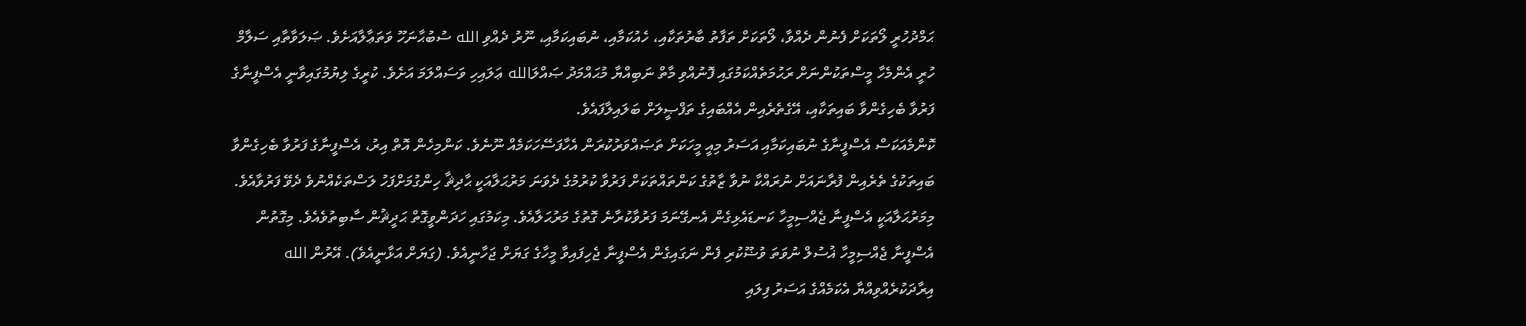ޙަމްދުހުރީ ލޯތަކަށް ފެނުން ދެއްވާ، ލޯތަކަށް ތަފާތު ބާރުތަކާއި، ހެއުކަމާއި، ނުބައިކަމާއި، ނޫރު ދެއްވި الله ސުބުޙާނަހޫ ވަތަޢާލާއަށެވެ. ޞަލަވާތާއި ސަލާމް ހުރީ އެންމެހާ މީސްތަކުންނަށް ރަޙުމަތެއްކަމުގައި ފޮނުއްވި މާތް ނަބިއްޔާ މުޙައްމަދު ޞައްލަالله ޢަލައިހި ވަސައްލަމަ އަށެވެ. ކުރީގެ ލިޔުމުގައިވާނީ އެސްފީނާގެ ފަރުވާ ބެހިގެންވާ ބައިތަކާއި، އޭގެތެރެއިން އެއްބައިގެ ތަފްޞީލަށް ބަލައިލާފައެވެ.
ކޮންމެއަކަސް އެސްފީނާގެ ނުބައިކަމާއި އަސަރު މިއީ މީހަކަށް ތަޞައްވަރުކުރަން އެހާފަސޭހަކަމެއް ނޫނެވެ. ކަންމިހެން އޮތް އިރު، އެސްފީނާގެ ފަރުވާ ބެހިގެންވާ ބައިތަކުގެ ތެރެއިން ފުރާނައަށް ނުރައްކާ ނުވާ ޒާތުގެ ކަންތައްތަކަށް ފަރުވާ ކުރުމުގެ ދެވަނަ މަރުޙަލާއަކީ ޙާދިޘާ ހިންގުމަށްފަހު ލަސްތަކެއްނުވެ ދެވޭ ފަރުވާއެވެ.
މިމަރުޙަލާއަކީ އެސްފީނާ ޖެއްސިމީހާ ކަނޑައެޅިގެން އެނގޭނަމަ ފަރުވާކުރާނެ ގޮތުގެ މަރުޙަލާއެވެ. މިކަމުގައި ހަދަންވީގޮތް ޙަދީޘުން ސާބިތުވެއެވެ. މިގޮތުން އެސްފީނާ ޖެއްސިމީހާ ޣުސުލް ނުވަތަ ވުޟޫކުރި ފެން ނަގައިގެން އެސްފީނާ ޖެހިފައިވާ މީހާގެ ގަޔަށް ޖަހާނީއެވެ. (ގަޔަށް އަޅާނީއެވެ). އޭރުން الله އިރާދަކުރެއްވިއްޔާ އެކަމެއްގެ އަސަރު ފިލައި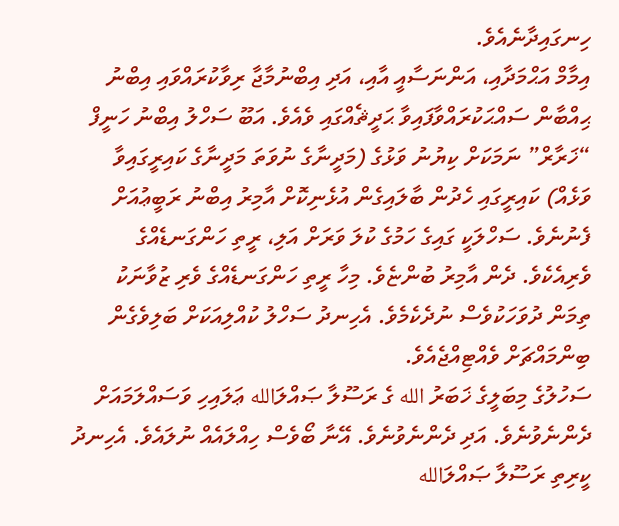ހިނގައިދާނެއެވެ.
އިމާމް އަޙްމަދާއި، އަންނަސާއީ އާއި، އަދި އިބްނުމާޖާ ރިވާކުރައްވައި އިބްނު ޙިއްބާން ސައްޙަކުރައްވާފައިވާ ޙަދީޘެއްގައި ވެއެވެ. އަބޫ ސަހްލު އިބްނު ހަނީފް “ޚަރާރް” ނަމަކަށް ކިޔުނު ވަޅުގެ (މަދީނާގެ ނުވަތަ މަދީނާގެ ކައިރީގައިވާ ވަޅެއް) ކައިރީގައި ހެދުން ބާލައިގެން އުޅެނިކޮށް އާމިރު އިބްނު ރަބީޢުއަށް ފެނުނެވެ. ސަހްލަކީ ގައިގެ ހަމުގެ ކުލަ ވަރަށް އަލި، ރީތި ހަންގަނޑެއްގެ ވެރިއެކެވެ. ދެން އާމިރު ބުންޏެވެ. މިހާ ރީތި ހަންގަނޑެއްގެ ވެރި ޒުވާނަކު ތިމަން ދުވަހަކުވެސް ނުދެކެމެވެ. އެހިނދު ސަހްލު ކުއްލިއަކަށް ބަލިވެގެން ބިންމައްޗަށް ވެއްޓިއްޖެއެވެ.
ސަހުލުގެ މިބަލީގެ ޚަބަރު الله ގެ ރަސޫލާ ޞައްލަالله ޢަލައިހި ވަސައްލަމައަށް ދެންނެވުނެވެ. އަދި ދެންނެވުނެވެ. އޭނާ ބޯވެސް ހިއްލައެއް ނުލައެވެ. އެހިނދު ކީރިތި ރަސޫލާ ޞައްލަالله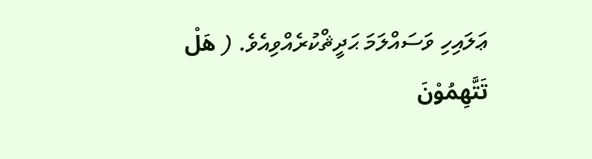ޢަލައިހި ވަސައްލަމަ ޙަދީޘްކުރެއްވިއެވެ. ( هَلْ تَتَّهِمُوْنَ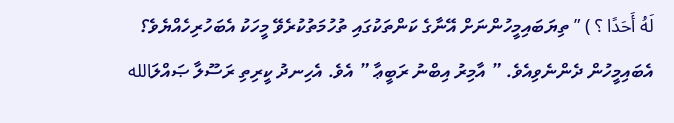لَهُ أَحَدًا ؟ ) ” ތިޔަބައިމީހުންނަށް އޭނާގެ ކަންތަކުގައި ތުހުމަތުކުރެވޭ މީހަކު އެބަހުރިހެއްޔެވެ؟ އެބައިމީހުން ދެންނެވިއެވެ. ” އާމިރު އިބްނު ރަބީޢާ ” އެވެ. އެހިނދު ކީރިތި ރަސޫލާ ޞައްލަالله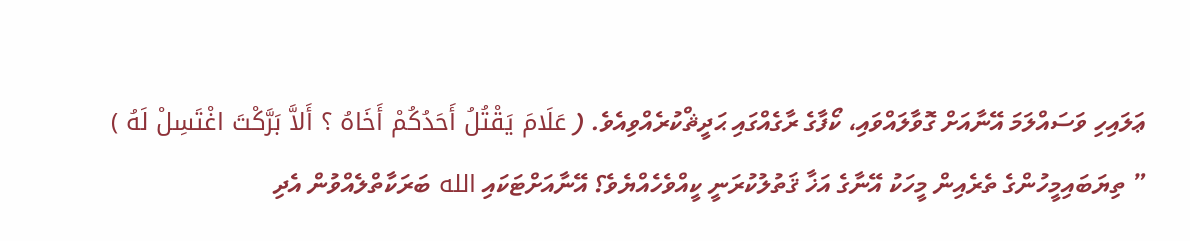ޢަލައިހި ވަސައްލަމަ އޭނާއަށް ގޮވާލައްވައި، ކޯފާގެ ރާގެއްގައި ޙަދީޘްކުރެއްވިއެވެ. ( عَلَامَ يَقْتُلُ أَحَدُكُمْ أَخَاهُ ؟ أَلاَّ بَرَّكْتَ اغْتَسِلْ لَهُ ) ” ތިޔަބައިމީހުންގެ ތެރެއިން މީހަކު އޭނާގެ އަޚާ ޤަތުލުކުރަނީ ކީއްވެހެއްޔެވެ؟ އޭނާއަށްޓަކައި الله ބަރަކާތްލެއްވުން އެދި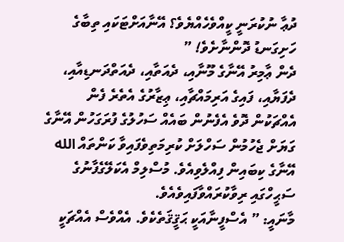ދުޢާ ނުކުރަނީ ކީއްވެހެއްޔެވެ؟ އޭނާއަށްޓަކައި ތިބާގެ ހަށިގަނޑު ދޮންނާށެވެ! ”
ދެން ޢާމިރު އޭނާގެ މޫނާއި، ދެއަތާއި، ދެއަތްދަނޑިއާއި، ދެފަޔާއި، ފައިގެ އަރިމައްޗާއި، ޢިޒާރުގެ އެތެރެ ފެން އެއްޗަކުން ދޮވެ އެފެނުން ބައެއް ސަހުލުގެ ފުރަގަހުން އޭނާގެ ގަޔަށް ޖެހުމުން ސަހްލަށް ކުރިމަތިވެފައިވާ ކަންތައް الله އޭނާގެ ކިބައިން ފިއްލެވިއެވެ. މުސްލިމް އެކަލޭގެފާނުގެ ސަޙީހްގައި ރިވާކުރައްވާފައިވެއެވެ.
މާނައީ: ” އެސްފީނާއަކީ ޙަޤީޤަތެކެވެ. އެއްވެސް އެއްޗަކީ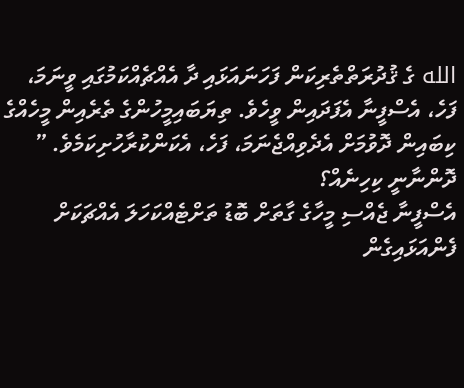الله ގެ ޤުދުރަތްތެރިކަން ފަހަނައަޅައި ދާ އެއްޗެއްކަމުގައި ވީނަމަ، ފަހެ، އެސްފީނާ އެފަދައިން ވީހެވެ. ތިޔަބައިމީހުންގެ ތެރެއިން މީހެއްގެ ކިބައިން ދޮވުމަށް އެދެވިއްޖެނަމަ، ފަހެ، އެކަންކުރާހުށިކަމެވެ. ”
ދޮންނާނީ ކިހިނެއް؟
އެސްފީނާ ޖެއްސި މީހާގެ ގާތަށް ބޮޑު ތަށްޓެއްކަހަލަ އެއްޗަކަށް ފެންއަޅައިގެން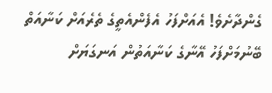ގެންދާށެވެ! އެއަށްފަހު އެފެންއެތީގެ ތެރެއަށް ކަނާއަތް ބޭނުމަށްފަހު އޭނާގެ ކަނާއަތުން އަނގަޔަށް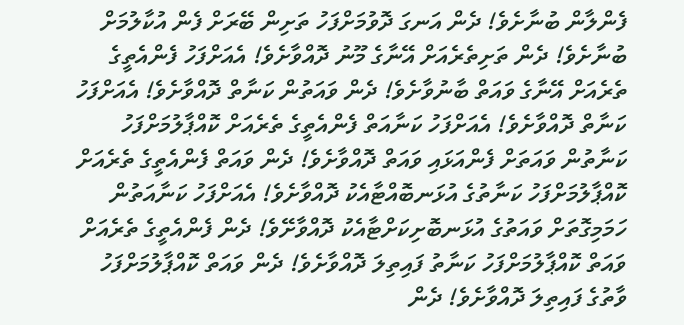ފެންލާން ބުނާށެވެ! ދެން އަނގަ ދޮވުމަށްފަހު ތަށިން ބޭރަށް ފެން އުކާލުމަށް ބުނާށެވެ! ދެން ތަށިތެރެއަށް އޭނާގެ މޫނު ދޮއްވާށެވެ! އެއަށްފަހު ފެންއެތީގެ ތެރެއަށް އޭނާގެ ވައަތް ބާނުވާށެވެ! ދެން ވައަތުން ކަނާތް ދޮއްވާށެވެ! އެއަށްފަހު ކަނާތް ދޮއްވާށެވެ! އެއަށްފަހު ކަނާއަތް ފެންއެތީގެ ތެރެއަށް ކޮއްޕާލުމަށްފަހު ކަނާތުން ވައަތަށް ފެންއަޅައި ވައަތް ދޮއްވާށެވެ! ދެން ވައަތް ފެންއެތީގެ ތެރެއަށް ކޮއްޕާލުމަށްފަހު ކަނާތުގެ އުޅަނބޮއްޓާއެކު ދޮއްވާށެވެ! އެއަށްފަހު ކަނާއަތުން ހަމަމިގޮތަށް ވައަތުގެ އުޅަނބޮށިކަށްޓާއެކު ދޮއްވާށޭވެ! ދެން ފެންއެތީގެ ތެރެއަށް ވައަތް ކޮއްޕާލުމަށްފަހު ކަނާތު ފައިތިލަ ދޮއްވާށެވެ! ދެން ވައަތް ކޮއްޕާލުމަށްފަހު ވާތުގެ ފައިތިލަ ދޮއްވާށެވެ! ދެން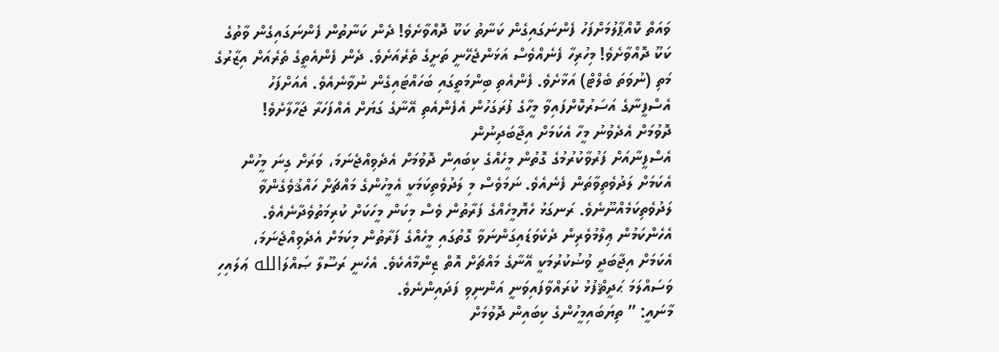ވައަތް ކޮއްޕާލުމަށްފަހު ފެންނަގައިގެން ކަނާތު ކަކޫ ދޮއްވާށެވެ! ދެން ކަނާތުން ފެންނަގައިގެން ވާތުގެ ކަކޫ ދޮއްވާށެވެ! މިހުރިހާ ފެނެއްވެސް އަޅަންޖެހޭނީ ތަށީގެ ތެރެއަށެވެ. ދެން ފެންއެތީގެ ތެރެއަށް އިޒާރުގެ މަތި (ނުވަތަ ބެލްޓް) އަޅާށެވެ. ފެންއެތި ބިންމަތީގައި ބަހައްޓައިގެން ނުވާނެއެވެ. އެއަށްފަހު އެސްފީނާގެ އަސަރުކޮށްފައިވާ މީހާގެ ފުރަގަހުން އެފެންއެތި އޭނާގެ ގަޔަށް އެއްފަހަރާ ޖަހާލާށެވެ!
ދޮވުމަށް އެދެވުނު މީހާ އެކަމަށް އިޖާބަދިނުން
އެސްފީނާއަށް ފަރުވާކުރުމުގެ ގޮތުން މީހެއްގެ ކިބައިން ދޮވުމަށް އެދެވިއްޖެނަމަ، ވަރަށް ގިނަ މީހުން އެކަމަށް ލަދުވެތިވާތަން ފެނެއެވެ. ނަމަވެސް މި ލަދުވެތިކަމަކީ އެމީހުންގެ މައްޗަށް ހައްޤުވެގެންވާ ލަދުވެތިކަމެއްނޫނެވެ. ރަނގަޅު ހެޔޮމީހެއްގެ ފަރާތުން ވެސް މިކަން މީހަކަށް ކުރިމަތުވެދާނެއެވެ. އެހެންކަމުން ޢިލްމުވެރިން ދެކެވަޑައިގަންނަވާ ގޮތުގައި މީހެއްގެ ފަރާތުން މިކަމަށް އެދެވިއްޖެނަމަ، އެކަމަށް އިޖާބަދީ ވުޟުކުރުމަކީ އޭނާގެ މައްޗަށް އޮތް ޒިންމާއެކެވެ. އެހެނީ ރަސޫލާ ޞައްލަالله ޢަލައިހި ވަސައްލަމަ ޙަދީޘްފުޅު ކުރައްވާފައިވަނީ އަންނިވި ފަދައިންނެވެ.
މާނައީ: ” ތިޔަބައިމީހުންގެ ކިބައިން ދޮވުމަށް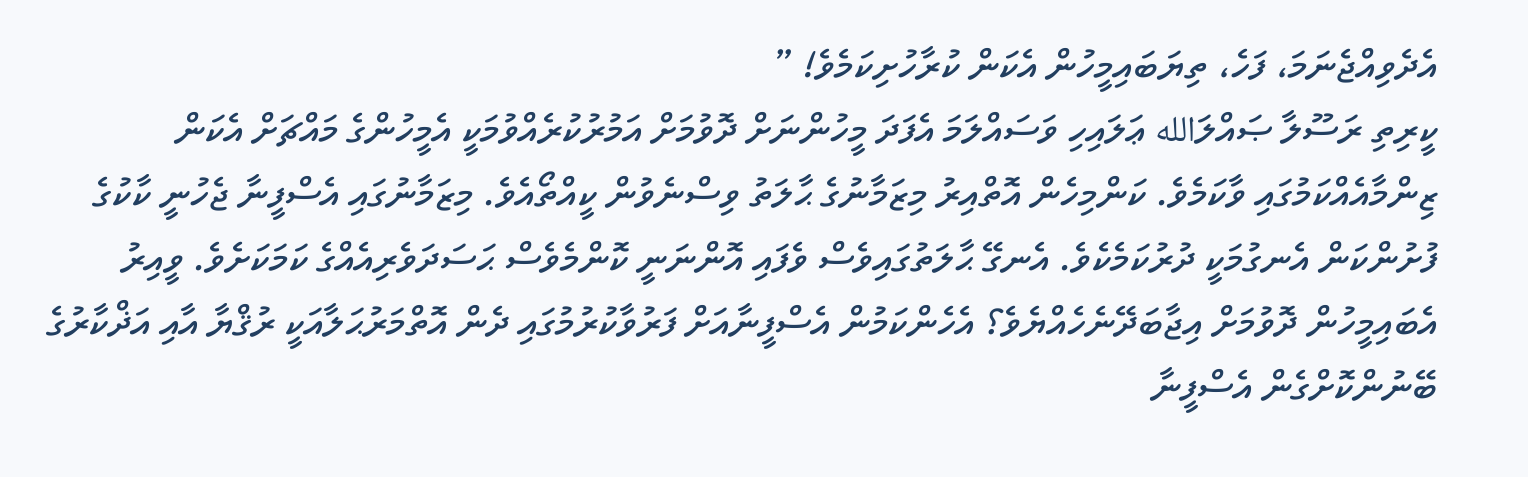އެދެވިއްޖެނަމަ، ފަހެ، ތިޔަބައިމީހުން އެކަން ކުރާހުށިކަމެވެ! ”
ކީރިތި ރަސޫލާ ޞައްލަالله ޢަލައިހި ވަސައްލަމަ އެފަދަ މީހުންނަށް ދޮވުމަށް އަމުރުކުރެއްވުމަކީ އެމީހުންގެ މައްޗަށް އެކަން ޒިންމާއެއްކަމުގައި ވާކަމެވެ. ކަންމިހެން އޮތްއިރު މިޒަމާނުގެ ޙާލަތު ވިސްނެވުން ކީއްތޯއެވެ. މިޒަމާނުގައި އެސްފީނާ ޖެހުނީ ކާކުގެ ފުށުންކަން އެނގުމަކީ ދުރުކަމެކެވެ. އެނގޭ ޙާލަތުގައިވެސް ވެފައި އޮންނަނީ ކޮންމެވެސް ޙަސަދަވެރިއެއްގެ ކަމަކަށެވެ. ވީއިރު އެބައިމީހުން ދޮވުމަށް އިޖާބަދޭނެހެއްޔެވެ؟ އެހެންކަމުން އެސްފީނާއަށް ފަރުވާކުރުމުގައި ދެން އޮތްމަރުޙަލާއަކީ ރުޤްޔާ އާއި އަޛްކާރުގެ ބޭނުންކޮށްގެން އެސްފީނާ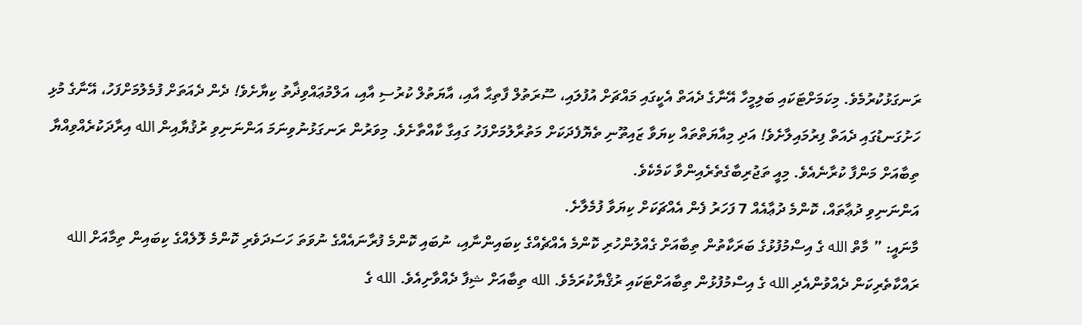ރަނގަޅުކުރުމެވެ. މިކަމަށްޓަކައި ބަލިމީހާ އޭނާގެ ދެއަތް އެކީގައި މައްޗަށް އުފުލައި، ސޫރަތުލް ފާތިޙާ އާއި، އާޔަތުލް ކުރުސި އާއި، އަލްމުޢައްވިޛާތު ކިޔާށެވެ! ދެން ދެއަތަށް ފުމެލުމަށްފަހު، އޭނާގެ މުޅި ހަށުގަނޑުގައި ދެއަތް ފިރުމައިލާށެވެ! އަދި މިއާޔަތްތައް ކިޔަވާ ޒައިތޫނި ތެޔޮފެދަކަށް މަތުރާލުމަށްފަހު ގައިގާ ކާއްތާށެވެ. މިވަރުން ރަނގަޅުނުވިނަމަ އަންނަނިވި ރުޤުޔާއިން الله އިރާދަކުރެއްވިއްޔާ ތިބާއަށް މަންފާ ކުރާނެއެވެ. މިއީ ތަޖުރިބާގެތެރެއިންވާ ކަމެކެވެ.
އަންނަނިވި ދުޢާތައް، ކޮންމެ ދުޢާއެއް 7 ފަހަރު ފެން އެއްޗަކަށް ކިޔަވާ ފުމެލާށެ.
މާނައީ: ” މާތް الله ގެ އިސްމުފުޅުގެ ބަރަކާތުން ތިބާއަށް ގެއްލުންހުރި ކޮންމެ އެއްޗެއްގެ ކިބައިންނާއި، ނުބައި ކޮންމެ ފުރާނައެއްގެ ނުވަތަ ހަސަދަވެރި ކޮންމެ ލޮލެއްގެ ކިބައިން ތިމާއަށް الله ރައްކާތެރިކަން ދެއްވުންއެދި الله ގެ އިސްމުފުޅުން ތިބާއަށްޓަކައި ރުޤްޔާކުރަމެވެ. الله ތިބާއަށް ޝިފާ ދެއްވާށިއެވެ. الله ގެ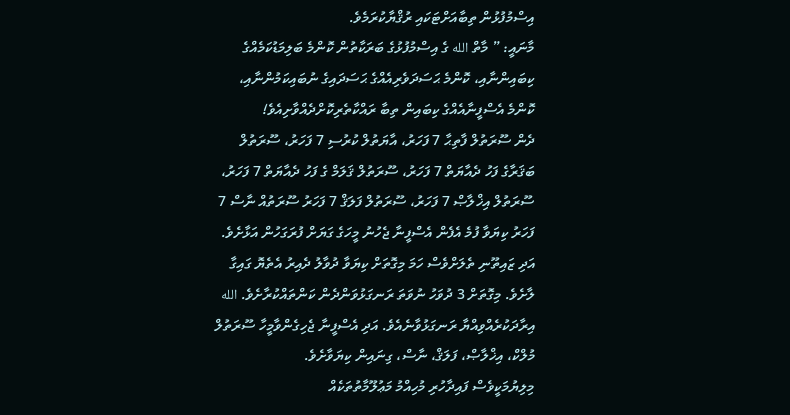އިސްމުފުޅުން ތިބާއަށްޓަކައި ރުޤްޔާކުރަމެވެ.
މާނައީ: ” މާތް الله ގެ އިސްމުފުޅުގެ ބަރަކާތުން ކޮންމެ ބަލިމަޑުކަމެއްގެ ކިބައިންނާއި، ކޮންމެ ޙަސަދަވެރިއެއްގެ ޙަސަދައިގެ ނުބައިކަމުންނާއި، ކޮންމެ އެސްފީނާއެއްގެ ކިބައިން ތިބާ ރައްކާތެރިކޮށްދެއްވާށިއެވެ!
ދެން ސޫރަތުލް ފާތިޙާ 7 ފަހަރު، އާޔަތުލް ކުރުސި 7 ފަހަރު، ސޫރަތުލް ބަޤަރާގެ ފަހު ދެއާޔަތް 7 ފަހަރު، ސޫރަތުލް ޤަލަމް ގެ ފަހު ދެއާޔަތް 7 ފަހަރު، ސޫރަތުލް އިޚްލާޞް 7 ފަހަރު، ސޫރަތުލް ފަލަޤް 7 ފަހަރު ސޫރަތުއް ނާސް 7 ފަހަރު ކިޔަވާ ފުމެ އެފެން އެސްފީނާ ޖެހުނު މީހަގެ ގަޔަށް ފުރަގަހުން އަޅާށެވެ. އަދި ޒައިތޫނި ތެލަށްވެސް ހަމަ މިގޮތަށް ކިޔަވާ ދުވާލު ދެއިރު އެތެޔޮ ގައިގާ ލާށެވެ. މިގޮތަށް 3 ދުވަހު ނުވަތަ ރަނގަޅުވަންދެން ކަންތައްކުރާށެވެ. الله އިރާދަކުރެއްވިއްޔާ ރަނގަޅުވާނެއެވެ. އަދި އެސްފީނާ ޖެހިގެންވާމީހާ ސޫރަތުލް މުލްކް، އިޚްލާޞް، ފަލަޤް، ނާސް، ގިނައިން ކިޔަވާށެވެ.
މިލިޔުމަކީވެސް ފައިދާހުރި މުހިއްމު މަޢުލޫމާތުތަކެއް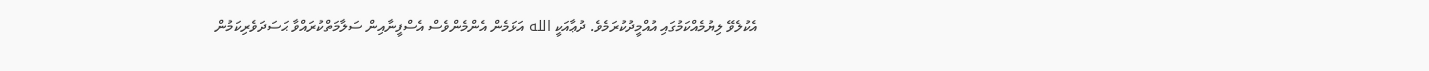އެކުލެވޭ ލިޔުމެއްކަމުގައި އުއްމީދުކުރަމެވެ. ދުޢާއަކީ الله އަޅަމެން އެންމެންވެސް އެސްފީނާއިން ސަލާމަތްކުރައްވާ ޙަސަދަވެރިކަމުން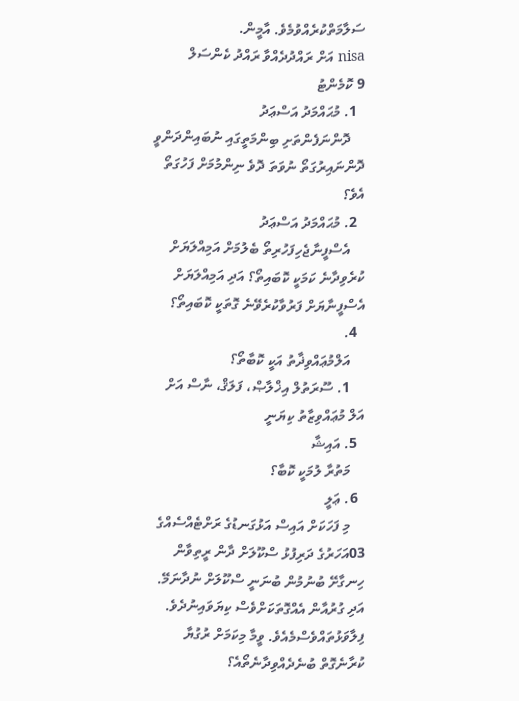ސަލާމަތްކުރެއްވުމެވެ. އާމީން.
nisa އަށް ރައްދުދެއްވާ ރައްދު ކެންސަލް
9 ކޮމެންޓު
  1. މުޙައްމަދު އަސްޢަދު
    ދޮންނަފެންތަށި ބިންމަތީގައި ނުބައިންދަންވީ ދޮންނައިރުގަތޯ ނުވަތަ ދޮވެ ނިންމުމަށް ފަހުގަތޯ އެވެ؟
  2. މުޙައްމަދު އަސްޢަދު
    އެސްފީނާޖެހިފަހުރިތޯ ބެލުމަށް އަމިއްލަޔަށް ކުރެވިދާނެ ކަމަކީ ކޮބައިތޯ؟ އަދި އަމިއްލަޔަށް އެސްފީނާޔަށް ފަރުވާކުރެވޭނެ ގޮތަކީ ކޮބައިތޯ؟
  4.
    އަލްމުޢައްވިޛާތު އަކީ ކޮބާތޯ؟
    1. ސޫރަތުލް އިޚްލާޞް، ފަލަޤް، ނާސް އަށް އަލް މުޢައްވިޒާތު ކިޔަނީ
  5. އައިޝާ
    މަތުރާ ލުމަކީ ކޮބާ؟
  6. ޢަލީ
    މި ފަހަކަށް އައިސް އަޅުގަނޑުގެ ރަށްޓެއްސެއްގެ 03އަހަރުގެ ދަރިފުޅު ސްކޫލަށް ދާން ރީތިވާން ހިނގާށޭ ބުނުމުން ބުނަނީ ސްކޫލަށް ނުދާނަމޭ. އަދި ގުރުއާން އެއްގޮތަކަށްވެސް ކިޔަވައިނުދެވެ. ފިލާވަޅުތައްވެސްމެއެވެ. ވީމާ މިކަމަށް ރުގުޔާ ކުރާނެގޮތް ބުނެދެއްވިދާނެތޯއެ؟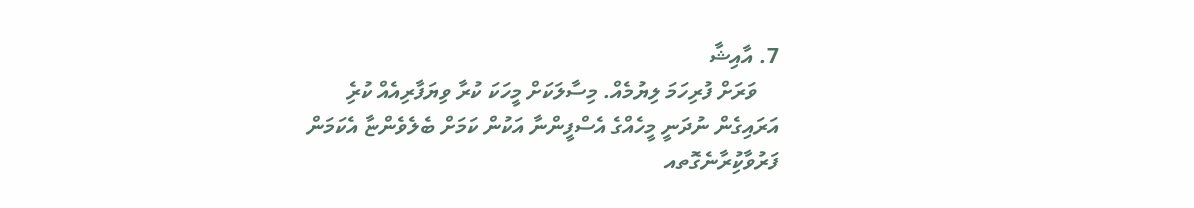7. އާއިޝާ
    ވަރަށް ފުރިހަމަ ލިޔުމެއް. މިސާލަކަށް މީހަކަ ކުރާ ވިޔަފާރިއެއް ކުރެި އަރައިގެން ނުދަނީ މީހެއްގެ އެސްފީންނާ އަކުން ކަމަށް ބެލެވެންޏާ އެކަމަން ފަރުވާކިުރާނެގޮތއ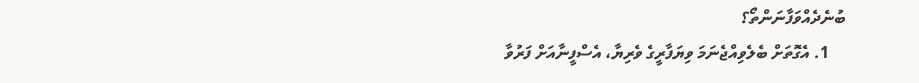ބުނެދެއްވަފާނަންތޯ؟
    1. އެގޮތަށް ބެލެވިއްޖެނަމަ ވިޔަފާރީގެ ވެރިޔާ، އެސްފީނާއަށް ފަރުވާ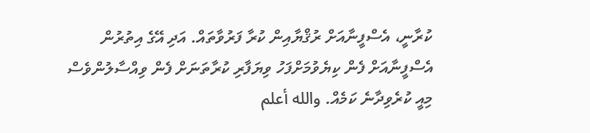ކުރާނީ، އެސްފީނާއަށް ރުޤްޔާއިން ކުރާ ފަރުވާތައް. އަދި އޭގެ އިތުރުން އެސްފީނާއަށް ފެން ކިޔެވުމަށްފަހު ވިޔަފާރި ކުރާތަނަށް ފެން ވިއްސާލުންވެސް މިއީ ކުރެވިދާނެ ކަމެއް. والله أعلم